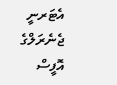އެޓަރނީ ޖެނެރަލްގެ އޮފީސް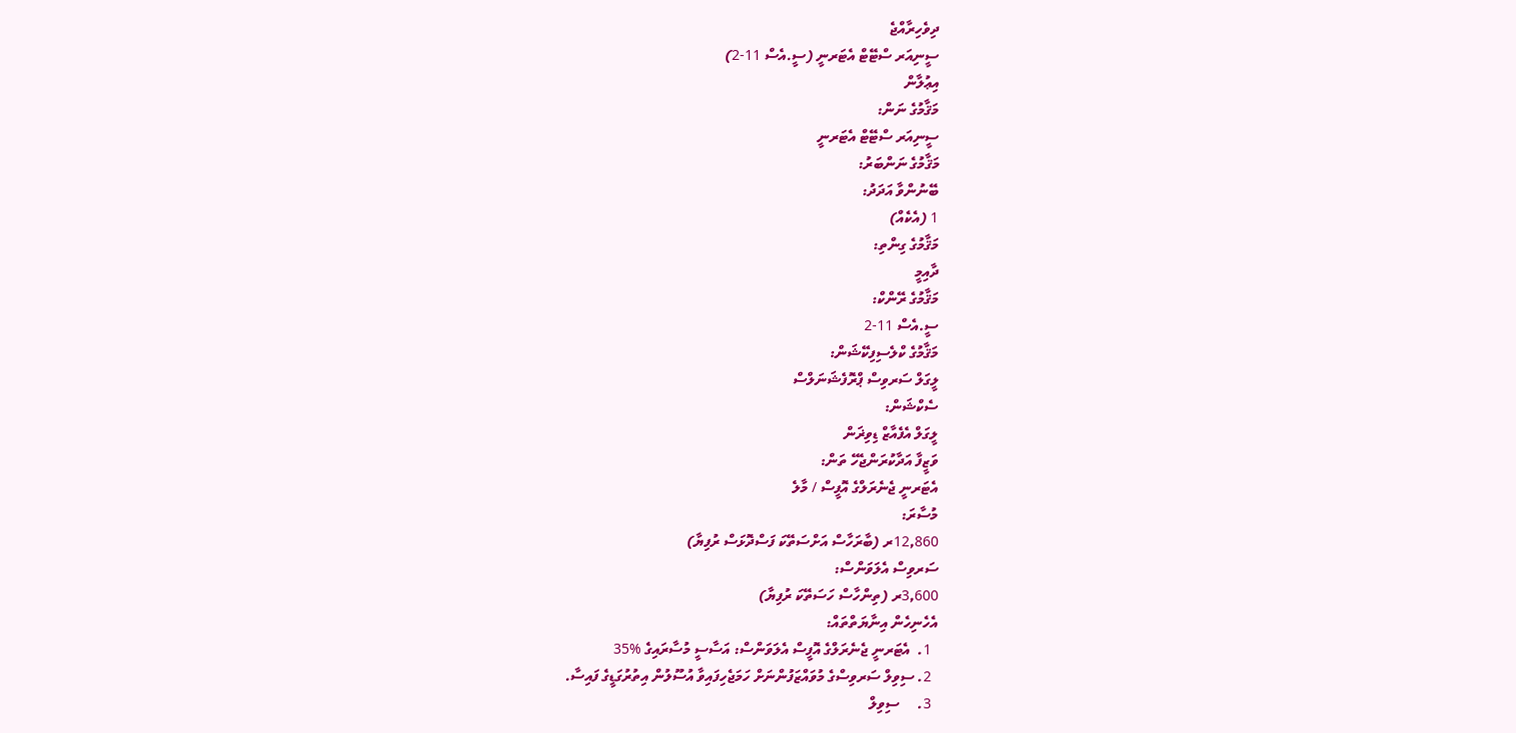ދިވެހިރާއްޖެ
ސީނިއަރ ސްޓޭޓް އެޓަރނީ (ސީ.އެސް 11-2)
އިޢުލާން
މަޤާމުގެ ނަން:
ސީނިއަރ ސްޓޭޓް އެޓަރނީ
މަޤާމުގެ ނަންބަރު:
ބޭނުންވާ އަދަދު:
1 (އެކެއް)
މަޤާމުގެ ގިންތި:
ދާއިމީ
މަޤާމުގެ ރޭންކް:
ސީ.އެސް 11-2
މަޤާމުގެ ކްލެސިފިކޭޝަން:
ލީގަލް ސަރވިސް ޕްރޮފެޝަނަލްސް
ސެކްޝަން:
ލީގަލް އެފެއާޒް ޑިވިޜަން
ވަޒީފާ އަދާކުރަންޖެހޭ ތަން:
އެޓަރނީ ޖެނެރަލްގެ އޮފީސް / މާލެ
މުސާރަ:
12,860ރ (ބާރަހާސް އަށްސަތޭކަ ފަސްދޮޅަސް ރުފިޔާ)
ސަރވިސް އެލަވަންސް:
3,600ރ (ތިންހާސް ހަސަތޭކަ ރުފިޔާ)
އެހެނިހެން އިނާޔަތްތައް:
  1.  އެޓަރނީ ޖެނެރަލްގެ އޮފީސް އެލަވަންސް: އަސާސީ މުސާރައިގެ %35
  2. ސިވިލް ސަރވިސްގެ މުވައްޒަފުންނަށް ހަމަޖެހިފައިވާ އުސޫލުން އިތުރުގަޑީގެ ފައިސާ.
  3.     ސިވިލް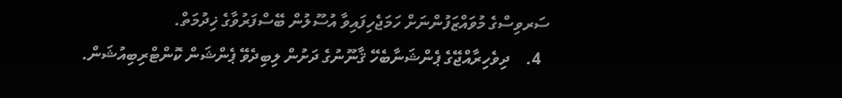ސަރވިސްގެ މުވައްޒަފުންނަށް ހަމަޖެހިފައިވާ އުސޫލުން ބޭސްފަރުވާގެ ޚިދުމަތް.
  4.    ދިވެހިރާއްޖޭގެ ޕެންޝަނާބެހޭ ޤާނޫނުގެ ދަށުން ލިބިދެވޭ ޕެންޝަން ކޮންޓްރިބިއުޝަން.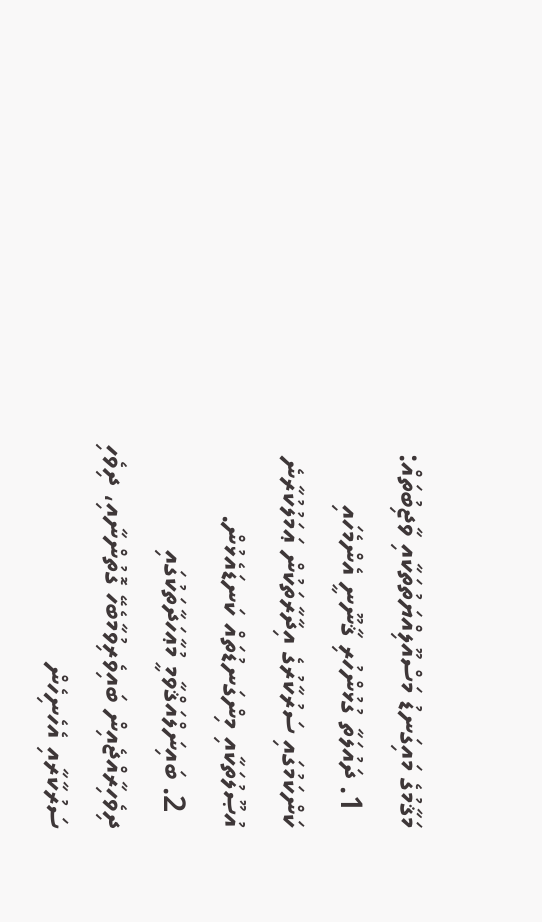މަޤާމުގެ މައިގަނޑު މަސްއޫލިއްޔަތުތަކާއި ވާޖިބުތައް:
  1. ދައުލަތާ ގުޅުންހުރި ޤާނޫނީ އެންމެހައި ކަންކަމުގައި ސަރުކާރުގެ އިދާރާތަކުން ޢަމަލުކުރާނެ އުޞޫލުތަކާއި މިންގަނޑުތައް ކަނޑައެޅުން.
  2. ބައިނަލްއަޤްވާމީ މުޢާހަދާތަކުގައި ދިވެހިރާއްޖެއިން ބައިވެރިވުމާބެހޭ ގޮތުންނާއި، ދިވެހި ސަރުކާރާއި އެހެނިހެން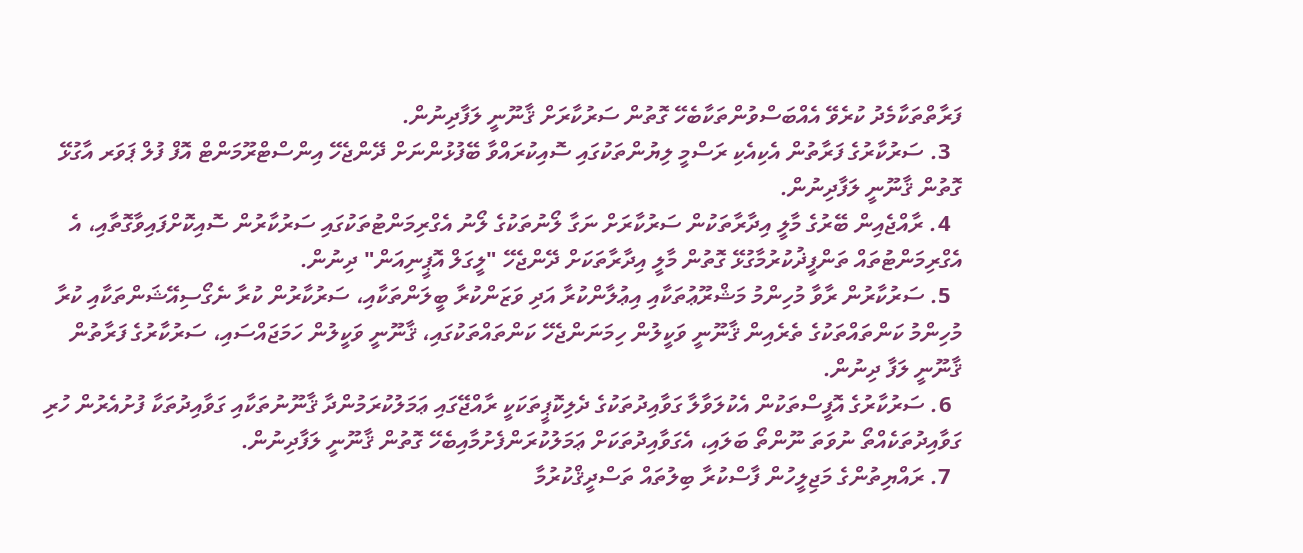ފަރާތްތަކާމެދު ކުރެވޭ އެއްބަސްވުންތަކާބެހޭ ގޮތުން ސަރުކާރަށް ޤާނޫނީ ލަފާދިނުން.
  3. ސަރުކާރުގެ ފަރާތުން އެކިއެކި ރަސްމީ ލިޔުންތަކުގައި ސޮއިކުރައްވާ ބޭފުޅުންނަށް ދޭންޖެހޭ އިންސްޓްރޫމަންޓް އޮފް ފުލް ޕަވަރ އާގުޅޭ ގޮތުން ޤާނޫނީ ލަފާދިނުން.
  4. ރާއްޖެއިން ބޭރުގެ މާލީ އިދާރާތަކުން ސަރުކާރަށް ނަގާ ލޯނުތަކުގެ ލޯނު އެގްރިމަންޓުތަކުގައި ސަރުކާރުން ސޮއިކޮށްފައިވާގޮތާއި، އެ އެގްރިމަންޓުތައް ތަންފީޛުކުރުމާގުޅޭ ގޮތުން މާލީ އިދާރާތަކަށް ދޭންޖެހޭ "ލީގަލް އޮޕީނިއަން" ދިނުން.
  5. ސަރުކާރުން ރާވާ މުހިންމު މަޝްރޫޢުތަކާއި އިޢުލާންކުރާ އަދި ވަޒަންކުރާ ބީލަންތަކާއި، ސަރުކާރުން ކުރާ ނެގޯސިއޭޝަންތަކާއި ކުރާ މުހިންމު ކަންތައްތަކުގެ ތެރެއިން ޤާނޫނީ ވަކީލުން ހިމަނަންޖެހޭ ކަންތައްތަކުގައި، ޤާނޫނީ ވަކީލުން ހަމަޖައްސައި، ސަރުކާރުގެ ފަރާތުން ޤާނޫނީ ލަފާ ދިނުން.
  6. ސަރުކާރުގެ އޮފީސްތަކުން އެކުލަވާލާ ގަވާއިދުތަކުގެ ދެލިކޮޕީތަކަކީ ރާއްޖޭގައި ޢަމަލުކުރަމުންދާ ޤާނޫނުތަކާއި ގަވާއިދުތަކާ ފުށުއެރުން ހުރި ގަވާއިދުތަކެއްތޯ ނުވަތަ ނޫންތޯ ބަލައި، އެގަވާއިދުތަކަށް ޢަމަލުކުރަންފެށުމާއިބެހޭ ގޮތުން ޤާނޫނީ ލަފާދިނުން.
  7. ރައްޔިތުންގެ މަޖިލީހުން ފާސްކުރާ ބިލުތައް ތަސްދީޤްކުރުމާ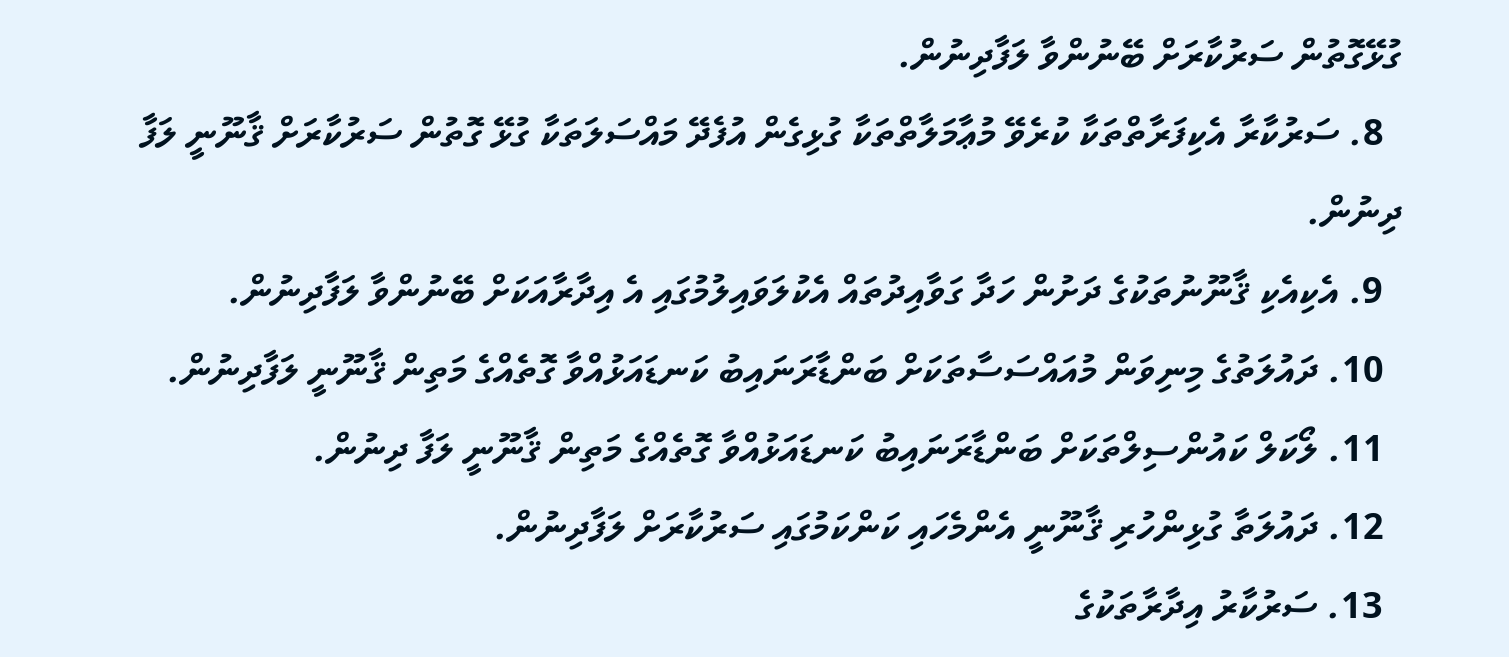ގުޅޭގޮތުން ސަރުކާރަށް ބޭނުންވާ ލަފާދިނުން.
  8. ސަރުކާރާ އެކިފަރާތްތަކާ ކުރެވޭ މުޢާމަލާތްތަކާ ގުޅިގެން އުފެދޭ މައްސަލަތަކާ ގުޅޭ ގޮތުން ސަރުކާރަށް ޤާނޫނީ ލަފާ ދިނުން.
  9. އެކިއެކި ޤާނޫނުތަކުގެ ދަށުން ހަދާ ގަވާއިދުތައް އެކުލަވައިލުމުގައި އެ އިދާރާއަކަށް ބޭނުންވާ ލަފާދިނުން.
  10. ދައުލަތުގެ މިނިވަން މުއައްސަސާތަކަށް ބަންޑާރަނައިބު ކަނޑައަޅުއްވާ ގޮތެއްގެ މަތިން ޤާނޫނީ ލަފާދިނުން.
  11. ލޯކަލް ކައުންސިލްތަކަށް ބަންޑާރަނައިބު ކަނޑައަޅުއްވާ ގޮތެއްގެ މަތިން ޤާނޫނީ ލަފާ ދިނުން.
  12. ދައުލަތާ ގުޅިންހުރި ޤާނޫނީ އެންމެހައި ކަންކަމުގައި ސަރުކާރަށް ލަފާދިނުން.
  13. ސަރުކާރު އިދާރާތަކުގެ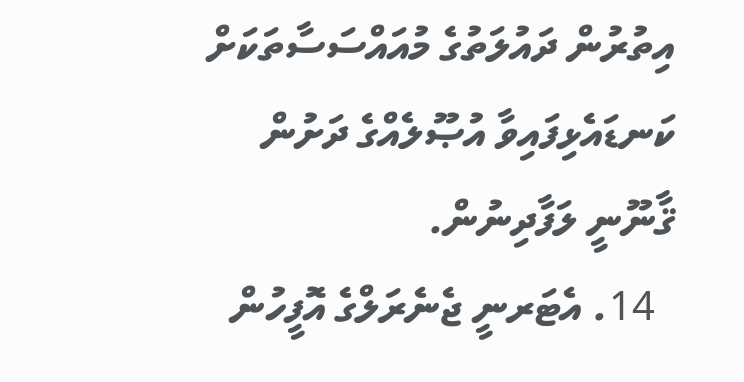އިތުރުން ދައުލަތުގެ މުއައްސަސާތަކަށް ކަނޑައެޅިފައިވާ އުޞޫލެއްގެ ދަށުން ޤާނޫނީ ލަފާދިނުން.
  14. އެޓަރނީ ޖެނެރަލްގެ އޮފީހުން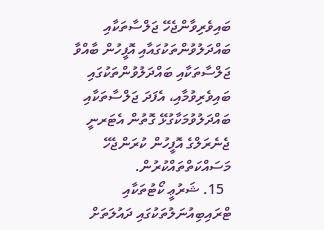ބައިވެރިވާންޖެހޭ ޖަލްސާތަކާއި ބައްދަލުވުންތަކުގައާއި އޮފީހުން ބާއްވާ ޖަލްސާތަކާއި ބައްދަލުވުންތަކުގައި ބައިވެރިވުމާއި، އެފަދަ ޖަލްސާތަކާއި ބައްދަލުވުމަކާގުޅޭ ގޮތުން އެޓަރނީ ޖެނެރަލްގެ އޮފީހުން ކުރަންޖެހޭ މަސައްކަތްތައްކުރުން.
  15. ޝަރުޢީ ކޯޓުތަކާއި ޓްރައިބިއުނަލުތަކުގައި ދައުލަތަށް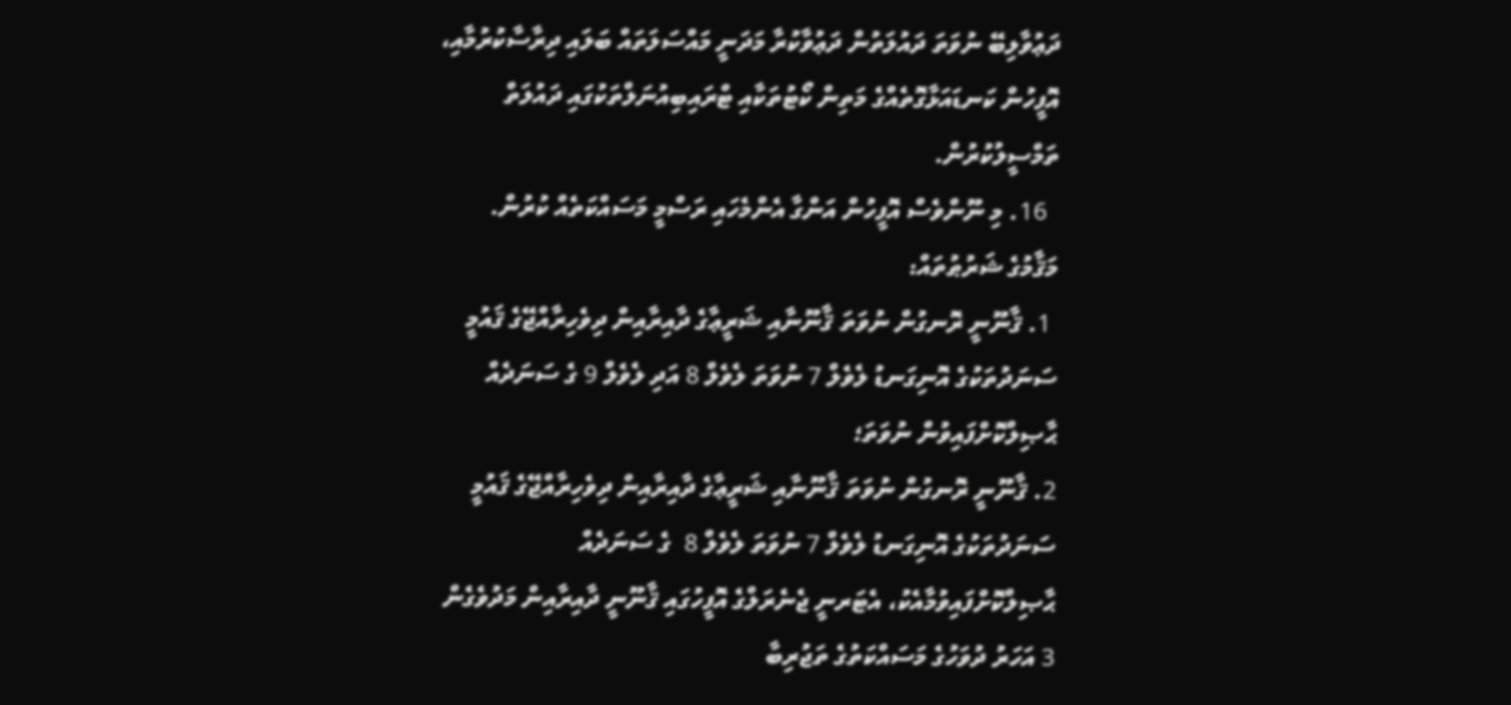ދަޢުވާލިބޭ ނުވަތަ ދައުލަތުން ދަޢުވާކުރާ މަދަނީ މައްސަލަތައް ބަލައި ދިރާސާކުރުމާއި، އޮފީހުން ކަނޑައަޅާގޮތެއްގެ މަތިން ކޯޓުތަކާއި ޓްރައިބިއުނަލްތަކުގައި ދައުލަތް ތަމްސީލުކުރުން.
  16. މި ނޫންވެސް އޮފީހުން އަންގާ އެންމެހައި ރަސްމީ މަސައްކަތެއް ކުރުން.
މަޤާމުގެ ޝަރުޠުތައް:
 1. ޤާނޫނީ ރޮނގުން ނުވަތަ ޤާނޫނާއި ޝަރީޢާގެ ދާއިރާއިން ދިވެހިރާއްޖޭގެ ޤައުމީ ސަނަދުތަކުގެ އޮނިގަނޑު ލެވެލް 7 ނުވަތަ ލެވެލް 8 އަދި ލެވެލް 9 ގެ ސަނަދެއް ޙާޞިލްކޮށްފައިވުން ނުވަތަ؛
2. ޤާނޫނީ ރޮނގުން ނުވަތަ ޤާނޫނާއި ޝަރީޢާގެ ދާއިރާއިން ދިވެހިރާއްޖޭގެ ޤައުމީ ސަނަދުތަކުގެ އޮނިގަނޑު ލެވެލް 7 ނުވަތަ ލެވެލް 8  ގެ ސަނަދެއް ޙާޞިލްކޮށްފައިވުމާއެކު، އެޓަރނީ ޖެނެރަލްގެ އޮފީހުގައި ޤާނޫނީ ދާއިރާއިން މަދުވެގެން 3 އަހަރު ދުވަހުގެ މަސައްކަތުގެ ތަޖުރިބާ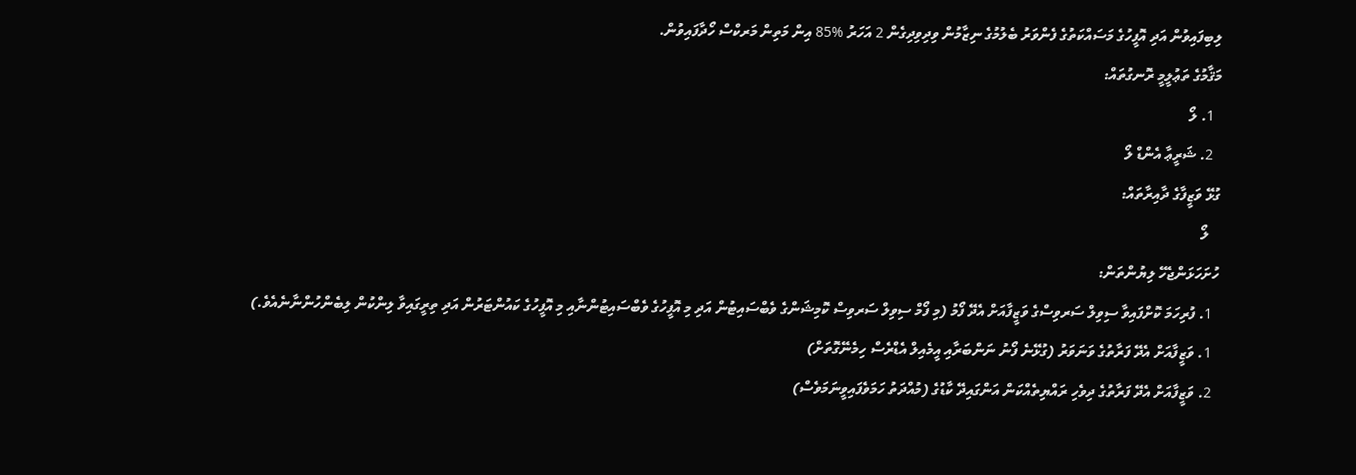ލިބިފައިވުން އަދި އޮފީހުގެ މަސައްކަތުގެ ފެންވަރު ބެލުމުގެ ނިޒާމުން ވިދިވިދިގެން 2 އަހަރު %85 އިން މަތިން މަރކްސް ހޯދާފައިވުން.
މަޤާމުގެ ތަޢުލީމީ ރޮނގުތައް:
  1. ލޯ
  2. ޝަރީޢާ އެންޑް ލޯ
ގުޅޭ ވަޒީފާގެ ދާއިރާތައް:
   ލޯ
ހުށަހަޅަންޖެހޭ ލިޔުންތަން:
  1. ފުރިހަމަ ކޮށްފައިވާ ސިވިލް ސަރވިސްގެ ވަޒީފާއަށް އެދޭ ފޯމު (މި ފޯމް ސިވިލް ސަރވިސް ކޮމިޝަންގެ ވެބްސައިޓުން އަދި މި އޮފީހުގެ ވެބްސައިޓުންނާއި މި އޮފީހުގެ ކައުންޓަރުން އަދި ތިރީގައިވާ ލިންކުން ލިބެންހުންނާނެއެވެ.)
  1. ވަޒީފާއަށް އެދޭ ފަރާތުގެ ވަނަވަރު (ގުޅޭނެ ފޯނު ނަންބަރާއި އީމެއިލް އެޑްރެސް ހިމެނޭގޮތަށް)
  2. ވަޒީފާއަށް އެދޭ ފަރާތުގެ ދިވެހި ރައްޔިތެއްކަން އަންގައިދޭ ކާޑުގެ (މުއްދަތު ހަމަވެފައިވީނަމަވެސް)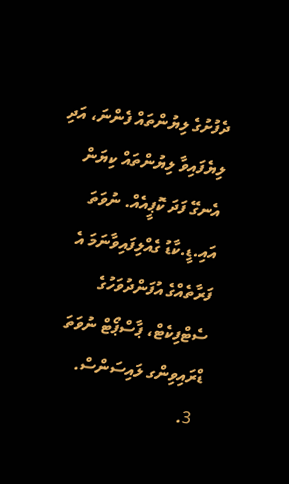ދެފުށުގެ ލިޔުންތައް ފެންނަ، އަދި ލިޔެފައިވާ ލިޔުންތައް ކިޔަން އެނގޭ ފަދަ ކޮޕީއެއް. ނުވަތަ އައި.ޑީ.ކާޑު ގެއްލިފައިވާނަމަ އެ ފަރާތެއްގެ އުފަންދުވަހުގެ ސެޓްފިކެޓް، ޕާސްޕޯޓް ނުވަތަ ޑްރައިވިންގ ލައިސަންސް.
  3.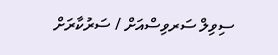ސިވިލް ސަރވިސްއަށް / ސަރުކާރަށް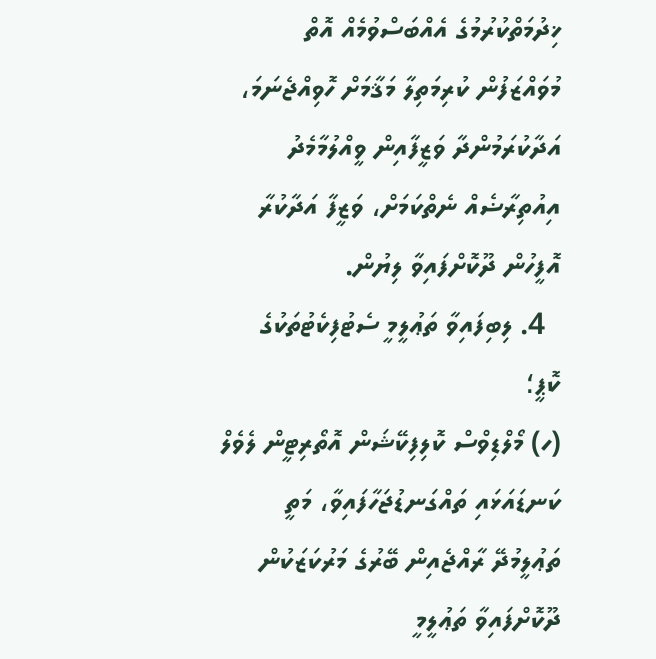ޚިދުމަތްކުރުމުގެ އެއްބަސްވުމެއް އޮތް މުވައްޒަފުން ކުރިމަތިލާ މަޤާމަށް ހޮވިއްޖެނަމަ، އަދާކުރަމުންދާ ވަޒީފާއިން ވީއްލުމާމެދު އިއުތިރާޟެއް ނެތްކަމަށް، ވަޒީފާ އަދާކުރާ އޮފީހުން ދޫކޮށްފައިވާ ލިޔުން.
  4. ލިބިފައިވާ ތަޢުލީމީ ސެޓުފިކެޓުތަކުގެ ކޮޕީ؛
(ހ) މޯލްޑިވްސް ކޮލިފިކޭޝަން އޮތޯރިޓީން ލެވެލް ކަނޑައަޅައި ތައްގަނޑުޖަހާފައިވާ، މަތީ ތަޢުލީމުދޭ ރާއްޖެއިން ބޭރުގެ މަރުކަޒަކުން ދޫކޮށްފައިވާ ތަޢުލީމީ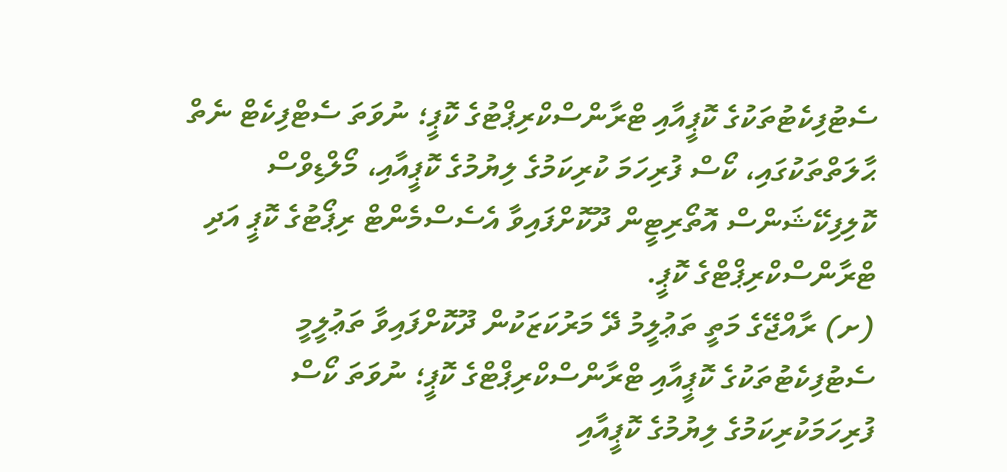ސެޓުފިކެޓުތަކުގެ ކޮޕީއާއި ޓްރާންސްކްރިޕްޓުގެ ކޮޕީ؛ ނުވަތަ ސެޓްފިކެޓް ނެތް ޙާލަތްތަކުގައި، ކޯސް ފުރިހަމަ ކުރިކަމުގެ ލިޔުމުގެ ކޮޕީއާއި، މޯލްޑިވްސް ކޮލިފިކޭޝަންސް އޮތޯރިޓީން ދޫކޮށްފައިވާ އެސެސްމެންޓް ރިޕޯޓުގެ ކޮޕީ އަދި ޓްރާންސްކްރިޕްޓްގެ ކޮޕީ.
(ށ) ރާއްޖޭގެ މަތީ ތަޢުލީމު ދޭ މަރުކަޒަކުން ދޫކޮށްފައިވާ ތަޢުލީމީ ސެޓުފިކެޓުތަކުގެ ކޮޕީއާއި ޓްރާންސްކްރިޕްޓްގެ ކޮޕީ؛ ނުވަތަ ކޯސް ފުރިހަމަކުރިކަމުގެ ލިޔުމުގެ ކޮޕީއާއި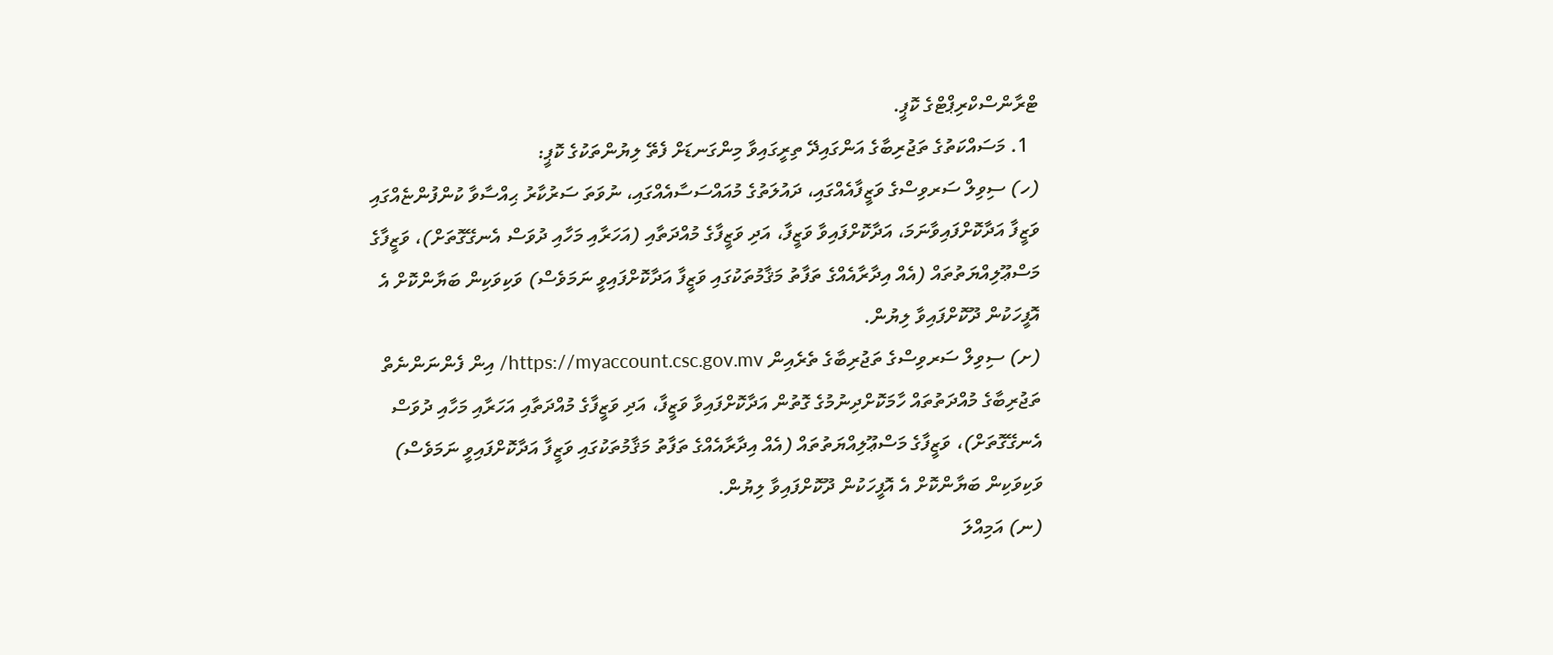ޓްރާންސްކްރިޕްޓްގެ ކޮޕީ.
  1. މަސައްކަތުގެ ތަޖުރިބާގެ އަންގައިދޭ ތިރީގައިވާ މިންގަނޑަށް ފެތޭ ލިޔުންތަކުގެ ކޮޕީ:
(ހ) ސިވިލް ސަރވިސްގެ ވަޒީފާއެއްގައި، ދައުލަތުގެ މުއައްސަސާއެއްގައި، ނުވަތަ ސަރުކާރު ޙިއްސާވާ ކުންފުންޏެއްގައި ވަޒީފާ އަދާކޮށްފައިވާނަމަ، އަދާކޮށްފައިވާ ވަޒީފާ، އަދި ވަޒީފާގެ މުއްދަތާއި (އަހަރާއި މަހާއި ދުވަސް އެނގޭގޮތަށް)، ވަޒީފާގެ މަސްޢޫލިއްޔަތުތައް (އެއް އިދާރާއެއްގެ ތަފާތު މަޤާމުތަކުގައި ވަޒީފާ އަދާކޮށްފައިވީ ނަމަވެސް) ވަކިވަކިން ބަޔާންކޮށް އެ އޮފީހަކުން ދޫކޮށްފައިވާ ލިޔުން.
(ށ) ސިވިލް ސަރވިސްގެ ތަޖުރިބާގެ ތެރެއިން https://myaccount.csc.gov.mv/ އިން ފެންނަންނެތް ތަޖުރިބާގެ މުއްދަތުތައް ހާމަކޮށްދިނުމުގެ ގޮތުން އަދާކޮށްފައިވާ ވަޒީފާ، އަދި ވަޒީފާގެ މުއްދަތާއި އަހަރާއި މަހާއި ދުވަސް އެނގޭގޮތަށް)، ވަޒީފާގެ މަސްޢޫލިއްޔަތުތައް (އެއް އިދާރާއެއްގެ ތަފާތު މަޤާމުތަކުގައި ވަޒީފާ އަދާކޮށްފައިވީ ނަމަވެސް) ވަކިވަކިން ބަޔާންކޮށް އެ އޮފީހަކުން ދޫކޮށްފައިވާ ލިޔުން.
(ނ) އަމިއްލަ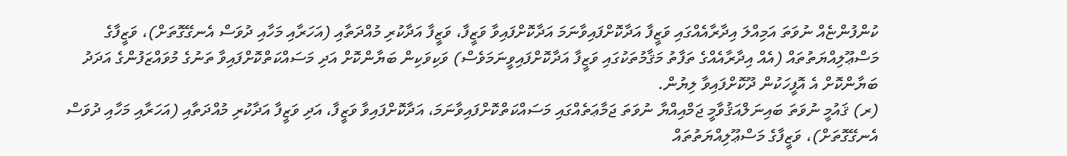ކުންފުންޏެއް ނުވަތަ އަމިއްލަ އިދާރާއެއްގައި ވަޒީފާ އަދާކޮށްފައިވާނަމަ އަދާކޮށްފައިވާ ވަޒީފާ، ވަޒީފާ އަދާކުރި މުއްދަތާއި (އަހަރާއި މަހާއި ދުވަސް އެނގޭގޮތަށް)، ވަޒީފާގެ މަސްޢޫލިއްޔަތުތައް (އެއް އިދާރާއެއްގެ ތަފާތު މަޤާމުތަކުގައި ވަޒީފާ އަދާކޮށްފައިވީނަމަވެސް) ވަކިވަކިން ބަޔާންކޮށް އަދި މަސައްކަތްކޮށްފައިވާ ތަނުގެ މުވައްޒަފުންގެ އަދަދު ބަޔާންކޮށް އެ އޮފީހަކުން ދޫކޮށްފައިވާ ލިޔުން.
(ރ) ޤައުމީ ނުވަތަ ބައިނަލްއަޤުވާމީ ޖަމްއިއްޔާ ނުވަތަ ޖަމާޢަތެއްގައި މަސައްކަތްކޮށްފައިވާނަމަ، އަދާކޮށްފައިވާ ވަޒީފާ، އަދި ވަޒީފާ އަދާކުރި މުއްދަތާއި (އަހަރާއި މަހާއި ދުވަސް އެނގޭގޮތަށް)، ވަޒީފާގެ މަސްޢޫލިއްޔަތުތައް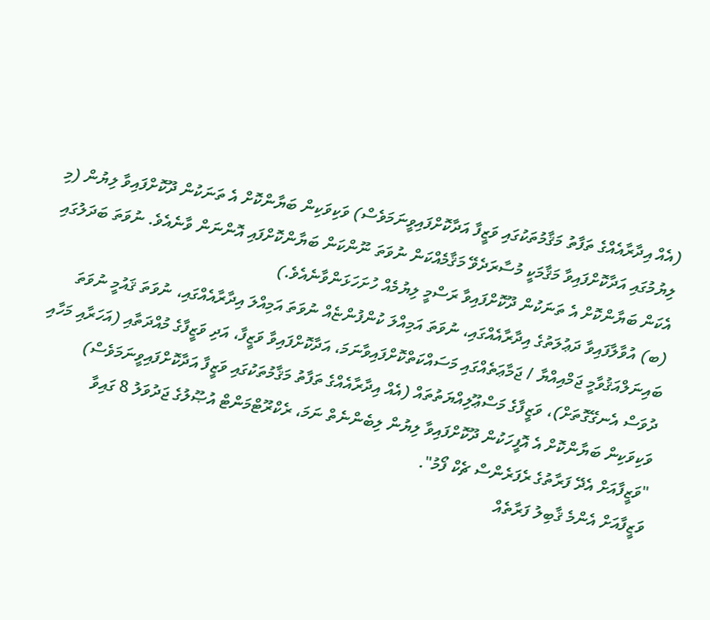(އެއް އިދާރާއެއްގެ ތަފާތު މަޤާމުތަކުގައި ވަޒީފާ އަދާކޮށްފައިވީނަމަވެސް) ވަކިވަކިން ބަޔާންކޮށް އެ ތަނަކުން ދޫކޮށްފައިވާ ލިޔުން (މި ލިޔުމުގައި އަދާކޮށްފައިވާ މަޤާމަކީ މުސާރަދެވޭ މަޤާމެއްކަން ނުވަތަ ނޫންކަން ބަޔާންކޮށްފައި އޮންނަން ވާނެއެވެ. ނުވަތަ ބަދަލުގައި އެކަން ބަޔާންކޮށް އެ ތަނަކުން ދޫކޮށްފައިވާ ރަސްމީ ލިޔުމެއް ހުށަހަޅަންވާނެއެވެ.)
(ބ) އުވާލާފައިވާ ދަޢުލަތުގެ އިދާރާއެއްގައި، ނުވަތަ އަމިއްލަ ކުންފުންޏެއް ނުވަތަ އަމިއްލަ އިދާރާއެއްގައި، ނުވަތަ ޤައުމީ ނުވަތަ ބައިނަލްއަޤުވާމީ ޖަމްއިއްޔާ / ޖަމާޢަތެއްގައި މަސައްކަތްކޮށްފައިވާނަމަ، އަދާކޮށްފައިވާ ވަޒީފާ، އަދި ވަޒީފާގެ މުއްދަތާއި (އަހަރާއި މަހާއި ދުވަސް އެނގޭގޮތަށް)، ވަޒީފާގެ މަސްޢޫލިއްޔަތުތައް (އެއް އިދާރާއެއްގެ ތަފާތު މަޤާމުތަކުގައި ވަޒީފާ އަދާކޮށްފައިވީނަމަވެސް) ވަކިވަކިން ބަޔާންކޮށް އެ އޮފީހަކުން ދޫކޮށްފައިވާ ލިޔުން ލިބެންނެތް ނަމަ، ރެކްރޫޓްމަންޓް އުޞޫލުގެ ޖަދުވަލު 8 ގައިވާ "ވަޒީފާއަށް އެދޭ ފަރާތުގެ ރެފަރެންސް ޗެކް ފޯމު".
ވަޒީފާއަށް އެންމެ ޤާބިލު ފަރާތެއް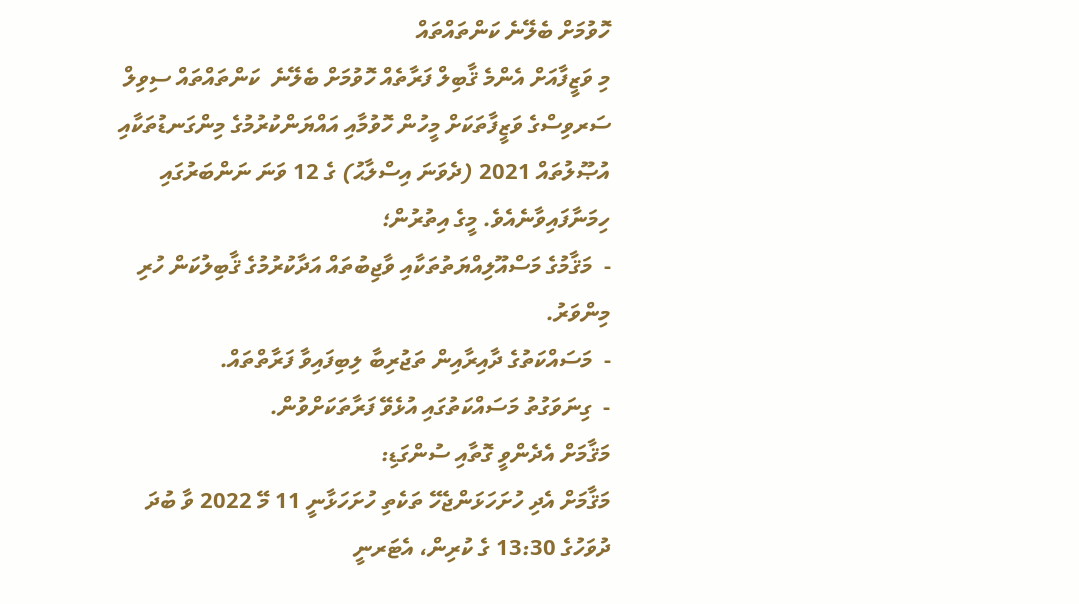ހޮވުމަށް ބެލޭނެ ކަންތައްތައް
މި ވަޒީފާއަށް އެންމެ ޤާބިލް ފަރާތެއް ހޮވުމަށް ބެލޭނެ  ކަންތައްތައް ސިވިލް ސަރވިސްގެ ވަޒީފާތަކަށް މީހުން ހޮވުމާއި އައްޔަންކުރުމުގެ މިންގަނޑުތަކާއި އުޞޫލުތައް 2021 (ދެވަނަ އިސްލާޙު) ގެ 12 ވަނަ ނަންބަރުގައި ހިމަނާފައިވާނެއެވެ. މީގެ އިތުރުން؛
-  މަޤާމުގެ މަސްއޫލިއްޔަތުތަކާއި ވާޖިބުތައް އަދާކުރުމުގެ ޤާބިލުކަން ހުރި މިންވަރު.
-  މަސައްކަތުގެ ދާއިރާއިން ތަޖުރިބާ ލިބިފައިވާ ފަރާތްތައް.
-  ގިނަވަގުތު މަސައްކަތުގައި އުޅެވޭ ފަރާތަކަށްވުން.
މަޤާމަށް އެދެންވީ ގޮތާއި ސުންގަޑި:
މަޤާމަށް އެދި ހުށަހަޅަންޖެހޭ ތަކެތި ހުށަހަޅާނީ 11 މޭ 2022 ވާ ބުދަ ދުވަހުގެ 13:30 ގެ ކުރިން، އެޓަރނީ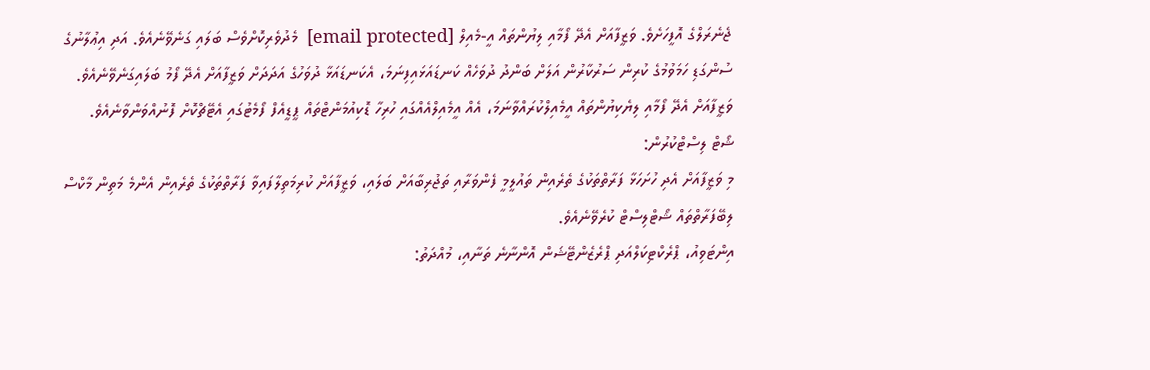ޖެނެރަލްގެ އޮފީހަށެވެ. ވަޒީފާއަށް އެދޭ ފޯމާއި ލިޔުންތައް އީ-މެއިލް [email protected]  މެދުވެރިކޮށްވެސް ބަލައި ގަނެވޭނެއެވެ. އަދި އިޢުލާނުގެ ސުންގަޑި ހަމަވުމުގެ ކުރިން ސަރުކާރުން އަލަށް ބަންދު ދުވަހެއް ކަނޑައަޅައިފިނަމަ، އެކަނޑައަޅާ ދުވަހުގެ އަދަދަށް ވަޒީފާއަށް އެދޭ ފޯމު ބަލައިގަނެވޭނެއެވެ. ވަޒީފާއަށް އެދޭ ފޯމާއި ލިޔެކިޔުންތައް އީމެއިލްކުރައްވާނަމަ، އެއް އީމެއިލްއެއްގައި ހުރިހާ ޑޮކިއުމަންޓްތައް ޕީޑީއެފް ފޯމެޓުގައި އެޓޭޗްކޮށް ފޮނުއްވަންވާނެއެވެ.
ޝޯޓް ލިސްޓްކުރުން:
މި ވަޒީފާއަށް އެދި ހުށަހަޅާ ފަރާތްތަކުގެ ތެރެއިން ތައުލީމީ ފެންވަރާއި ތަޖުރިބާއަށް ބަލައި، ވަޒީފާއަށް ކުރިމަތިލާފައިވާ ފަރާތްތަކުގެ ތެރެއިން އެންމެ މަތިން މާކްސް ލިބޭފަރާތްތައް ޝޯޓްލިސްޓް ކުރެވޭނެއެވެ.
އިންޓަވިއު، ޕްރެކްޓިކަލްއަދި ޕްރެޒެންޓޭޝަން އޮންނާނެ ތަނާއި، މުއްދަތު: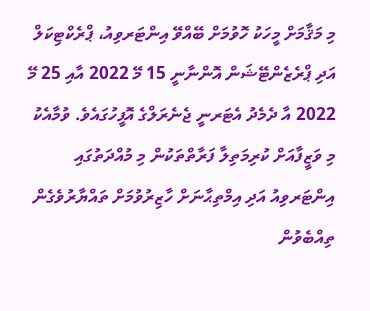މި މަޤާމަށް މީހަކު ހޮވުމަށް ބޭއްވޭ އިންޓަރވިއު، ޕްރެކްޓިކަލް އަދި ޕްރެޒެންޓޭޝަން އޮންނާނީ 15 މޭ 2022 އާއި 25 މޭ 2022 އާ ދެމެދު އެޓަރނީ ޖެނެރަލްގެ އޮފީހުގައެވެ. ވުމާއެކު މި ވަޒީފާއަށް ކުރިމަތިލާ ފަރާތްތަކުން މި މުއްދަތުގައި އިންޓަރވިއު އަދި އިމްތިޙާނަށް ހާޒިރުވުމަށް ތައްޔާރުވެގެން ތިއްބެވުން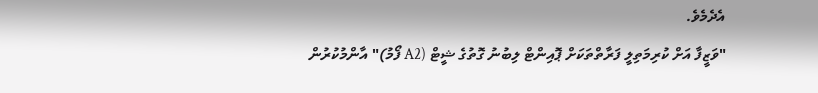އެދެމެވެ.
"ވަޒީފާ އަށް ކުރިމަތިލީ ފަރާތްތަކަށް ޕޮއިންޓް ލިބުނު ގޮތުގެ ޝީޓް (A2 ފޯމު)" އާންމުކުރުން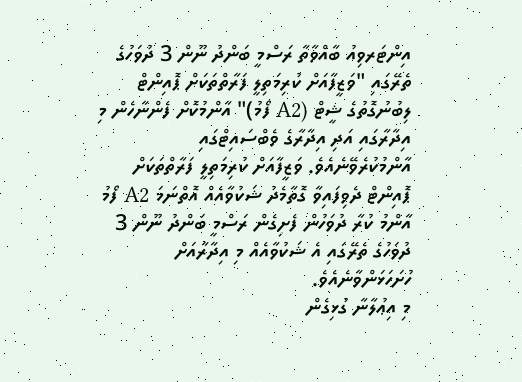އިންޓަރވިއު ބާއްވާތާ ރަސްމީ ބަންދު ނޫން 3 ދުވަހުގެ ތެރޭގައި "ވަޒީފާއަށް ކުރިމަތިލީ ފަރާތްތަކަށް ޕޮއިންޓް ލިބުނުގޮތުގެ ޝީޓް (A2 ފޯމު)" އާންމުކޮށް ފެންނާހެން މި އިދާރާގައި އަދި އިދާރާގެ ވެބްސައިޓްގައި އާންމުކުރެވޭނެއެވެ. ވަޒީފާއަށް ކުރިމަތިލީ ފަރާތްތަކަށް ޕޮއިންޓް ދެވިފައިވާ ގޮތާމެދު ޝަކުވާއެއް އޮތްނަމަ A2 ފޯމު އާންމު ކުރާ ދުވަހުން ފެށިގެން ރަސްމީ ބަންދު ނޫން 3 ދުވަހުގެ ތެރޭގައި އެ ޝަކުވާއެއް މި އިދާރާއަށް ހުށަހަޅަންވާނެއެވެ.
މި އިޢުލާނާ ގުޅިގެން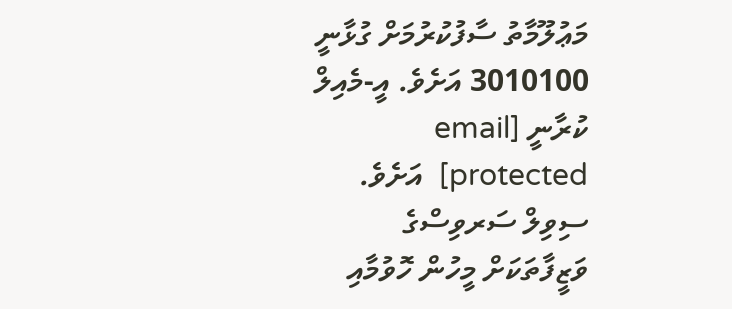މަޢުލޫމާތު ސާފުކުރުމަށް ގުޅާނީ 3010100 އަށެވެ. އީ-މެއިލް ކުރާނީ [email protected]  އަށެވެ. ސިވިލް ސަރވިސްގެ ވަޒީފާތަކަށް މީހުން ހޮވުމާއި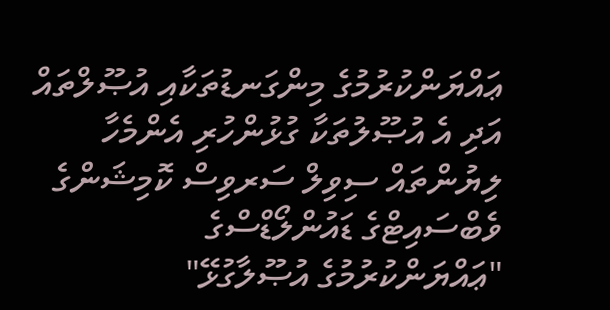ޢައްޔަންކުރުމުގެ މިންގަނޑުތަކާއި އުޞޫލްތައް އަދި އެ އުޞޫލުތަކާ ގުޅުންހުރި އެންމެހާ ލިޔުންތައް ސިވިލް ސަރވިސް ކޮމިޝަންގެ ވެބްސައިޓްގެ ޑައުންލޯޑްސްގެ "ޢައްޔަންކުރުމުގެ އުޞޫލާގުޅޭ"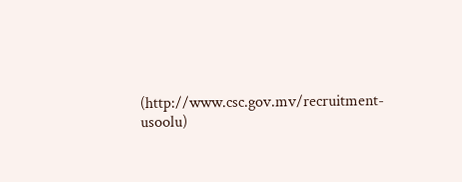(http://www.csc.gov.mv/recruitment-usoolu)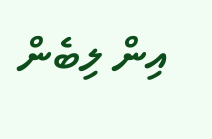އިން ލިބެން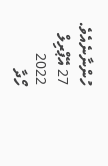ހުންނާނެއެވެ.
27 އޭޕްރިލް 2022
ހޯދާ